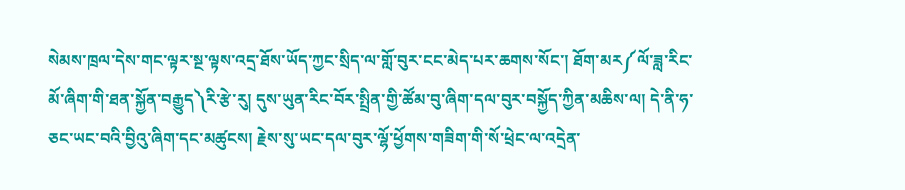སེམས་ཁྲལ་དེས་གང་ལྟར་སྔ་ལྟས་འདྲ་ཐོས་ཡོད་ཀྱང་སྲིད་ལ་གློ་བུར་ངང་མེད་པར་ཆགས་སོང་། ཐོག་མར༼ལོ་ཟླ་རིང་མོ་ཞིག་གི་ཐན་སྐྱོན་བརྒྱུད༽རི་རྩེ་རུ། དུས་ཡུན་རིང་བོར་སྤྲིན་གྱི་ཚོམ་བུ་ཞིག་དལ་བུར་བསྐྱོད་ཀྱིན་མཆིས་ལ། དེ་ནི་ཧ་ཅང་ཡང་བའི་བྱིའུ་ཞིག་དང་མཚུངས། རྗེས་སུ་ཡང་དལ་བུར་ལྷོ་ཕྱོགས་གཟིག་གི་སོ་ཕྲེང་ལ་འདྲེན་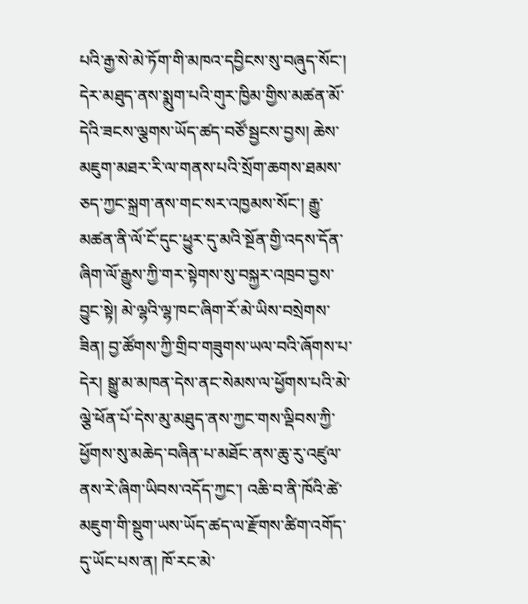པའི་རྒྱ་སེ་མེ་ཏོག་གི་མཁའ་དབྱིངས་སུ་བཞུད་སོང་།  དེར་མཐུད་ནས་སྨུག་པའི་གུར་ཁྱིམ་གྱིས་མཚན་མོ་དེའི་ཟངས་ལྕགས་ཡོད་ཚད་བཙོ་སྦྱངས་བྱས། ཆེས་མཇུག་མཐར་རི་ལ་གནས་པའི་སྲོག་ཆགས་ཐམས་ཅད་ཀྱང་སྐྲག་ནས་གང་སར་འཁྱམས་སོང་། རྒྱུ་མཚན་ནི་ལོ་ངོ་དུང་ཕྱུར་དུ་མའི་སྔོན་གྱི་འདས་དོན་ཞིག་ལོ་རྒྱུས་ཀྱི་གར་སྟེགས་སུ་བསྐྱར་འཁྲབ་བྱས་བྱུང་སྟེ། མེ་ལྷའི་ལྷ་ཁང་ཞིག་རོ་མེ་ཡིས་བསྲེགས་ཟིན། བྱ་ཚོགས་ཀྱི་གྲིབ་གཟུགས་ཡལ་བའི་ཞོགས་པ་དེར། སྒྱུ་མ་མཁན་དེས་ནང་སེམས་ལ་ཕྱོགས་པའི་མེ་ལྕེ་ཕོན་པོ་དེས་མུ་མཐུད་ནས་ཀྱང་གས་ལྡིབས་ཀྱི་ཕྱོགས་སུ་མཆེད་བཞིན་པ་མཐོང་ནས་ཆུ་རུ་འཛུལ་ནས་རེ་ཞིག་ཡིབས་འདོད་ཀྱང་། འཆི་བ་ནི་ཁོའི་ཚེ་མཇུག་གི་སྡུག་ཡས་ཡོད་ཚད་ལ་རྫོགས་ཚིག་འགོད་དུ་ཡོང་པས་ན། ཁོ་རང་མེ་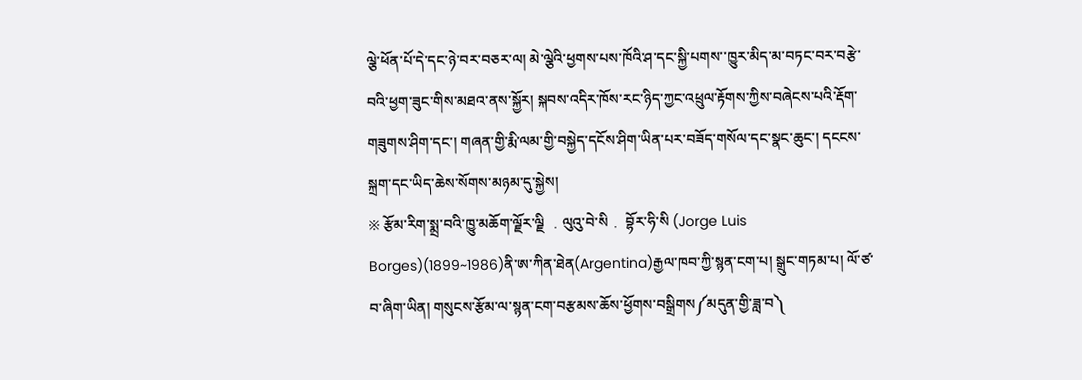ལྕེ་ཕོན་པོ་དེ་དང་ཉེ་བར་བཅར་ལ། མེ་ལྕེའི་ཕྱགས་པས་ཁོའི་ཤ་དང་སྐྱི་པགས་་ཁྱུར་མིད་མ་བཏང་བར་བརྩེ་བའི་ཕྱག་ཟུང་གིས་མཐའ་ནས་སྐྱོར། སྐབས་འདིར་ཁོས་རང་ཉིད་ཀྱང་འཕྲུལ་རྟོགས་ཀྱིས་བཞེངས་པའི་རྡོག་གཟུགས་ཤིག་དང་། གཞན་གྱི་རྨི་ལམ་གྱི་བསྐྱེད་དངོས་ཤིག་ཡིན་པར་བཟོད་གསོལ་དང་སྣང་ཆུང་། དངངས་སྐྲག་དང་ཡིད་ཆེས་སོགས་མཉམ་དུ་སྐྱེས།
※ རྩོམ་རིག་སྨྲ་བའི་ཁྱུ་མཆོག་ལྗོར་ལྗི ﹒ལུའུ་བེ་སི﹒ བྷོར་ཧི་སི (Jorge Luis Borges)(1899~1986)ནི་ཨ་ཀིན་ཐེན(Argentina)རྒྱལ་ཁབ་ཀྱི་སྙན་ངག་པ། སྒྲུང་གཏམ་པ། ལོ་ཙ་བ་ཞིག་ཡིན། གསུངས་རྩོམ་ལ་སྙན་ངག་བརྩམས་ཆོས་ཕྱོགས་བསྒྲིགས༼མདུན་གྱི་ཟླ་བ༽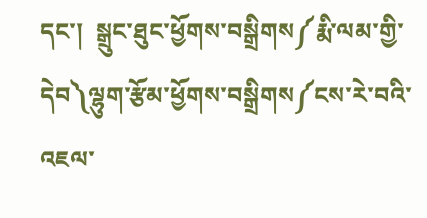དང་།  སྒྲུང་ཐུང་ཕྱོགས་བསྒྲིགས༼རྨི་ལམ་གྱི་དེབ༽ལྷུག་རྩོམ་ཕྱོགས་བསྒྲིགས༼ངས་རེ་བའི་འཇལ་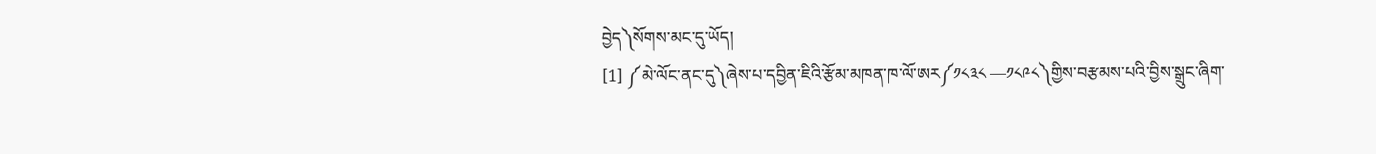བྱེད༽སོགས་མང་དུ་ཡོད།
[1] ༼མེ་ལོང་ནང་དུ༽ཞེས་པ་དབྱིན་ཇིའི་རྩོམ་མཁན་ཁ་ལོ་ཨར༼༡༨༣༨ —༡༨༩༨༽གྱིས་བརྩམས་པའི་བྱིས་སྒྲུང་ཞིག་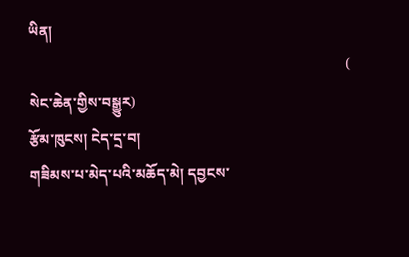ཡིན།
                                                                                       ( སེང་ཆེན་གྱིས་བསྒྱུར)
རྩོམ་ཁུངས། ངེད་དྲ་བ།
གཟིམས་པ་མེད་པའི་མཆོད་མེ། དབྱངས་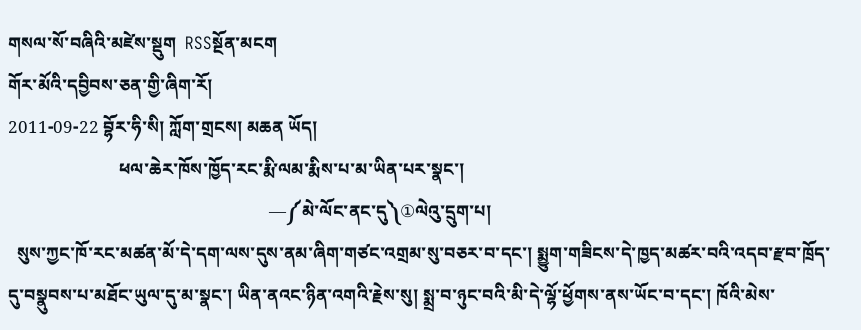གསལ་སོ་བཞིའི་མཛེས་སྡུག  RSSསྔོན་མངག
གོར་མོའི་དབྱིབས་ཅན་གྱི་ཞིག་རོ།
2011-09-22 བྷོར་ཧི་སི། ཀློག་གྲངས། མཆན ཡོད།
                         ཕལ་ཆེར་ཁོས་ཁྱོད་རང་རྨི་ལམ་རྨིས་པ་མ་ཡིན་པར་སྣང་།
                                                           —༼མེ་ལོང་ནང་དུ༽①ལེའུ་དྲུག་པ།
  སུས་ཀྱང་ཁོ་རང་མཚན་མོ་དེ་དག་ལས་དུས་ནམ་ཞིག་གཙང་འགྲམ་སུ་བཅར་བ་དང་། སྨྱུག་གཟིངས་དེ་ཁྱད་མཚར་བའི་འདབ་རྫབ་ཁྲོད་དུ་བསྣུབས་པ་མཐོང་ཡུལ་དུ་མ་སྣང་། ཡིན་ནའང་ཉིན་འགའི་རྗེས་སུ། སྨྲ་བ་ཉུང་བའི་མི་དེ་ལྷོ་ཕྱོགས་ནས་ཡོང་བ་དང་། ཁོའི་མེས་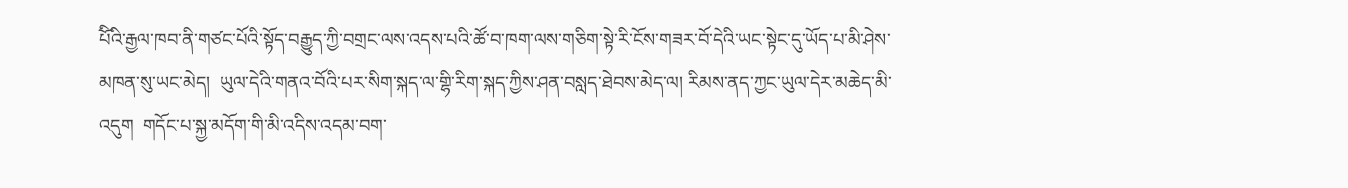པོིའི་རྒྱལ་ཁབ་ནི་གཙང་པོའི་སྟོད་བརྒྱུད་ཀྱི་བགྲང་ལས་འདས་པའི་ཚོ་བ་ཁག་ལས་གཅིག་སྟེ་རི་ངོས་གཟར་བོ་དེའི་ཡང་སྟེང་དུ་ཡོད་པ་མི་ཤེས་མཁན་སུ་ཡང་མེད།  ཡུལ་དེའི་གནའ་བོའི་པར་སིག་སྐད་ལ་གྷི་རིག་སྐད་ཀྱིས་ཤན་བསླད་ཐེབས་མེད་ལ། རིམས་ནད་ཀྱང་ཡུལ་དེར་མཆེད་མི་འདུག  གདོང་པ་སྐྱ་མདོག་གི་མི་འདིས་འདམ་བག་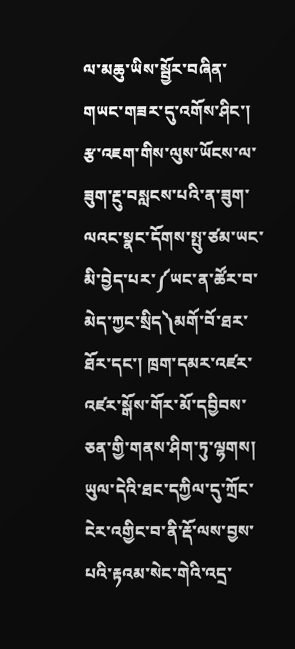ལ་མཆུ་ཡིས་སྦྱོར་བཞིན་གཡང་གཟར་དུ་འགོས་ཤིང་། རྩ་འཇག་གིས་ལུས་ཡོངས་ལ་ཟུག་རྔུ་བསླངས་པའི་ན་ཟུག་ལའང་སྣང་དོགས་སྤུ་ཙམ་ཡང་མི་བྱེད་པར་༼ཡང་ན་ཚོར་བ་མེད་ཀྱང་སྲིད༽མགོ་བོ་ཐར་ཐོར་དང་། ཁྲག་དམར་འཛར་འཛར་སྒོས་གོར་མོ་དབྱིབས་ཅན་གྱི་གནས་ཤིག་ཏུ་ལྷགས། ཡུལ་དེའི་ཐང་དཀྱིལ་དུ་ཀྲོང་ངེར་འགྱིང་བ་ནི་རྡོ་ལས་བྱས་པའི་རྟའམ་སེང་གེའི་འདྲ་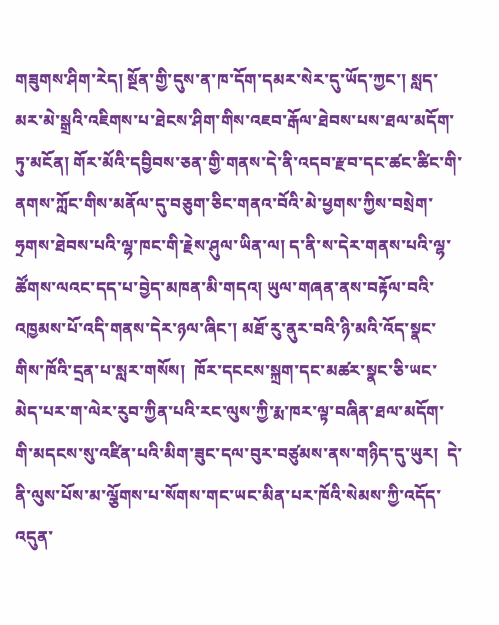གཟུགས་ཤིག་རེད། སྔོན་གྱི་དུས་ན་ཁ་དོག་དམར་སེར་དུ་ཡོད་ཀྱང་། སླད་མར་མེ་སྒྲའི་འཇིགས་པ་ཐེངས་ཤིག་གིས་འཇབ་རྒོལ་ཐེབས་པས་ཐལ་མདོག་ཏུ་མངོན། གོར་མོའི་དབྱིབས་ཅན་གྱི་གནས་དེ་ནི་འདབ་རྫབ་དང་ཚང་ཚིང་གི་ནགས་ཀློང་གིས་མནོལ་དུ་བཅུག་ཅིང་གནའ་བོའི་མེ་ཕྱགས་ཀྱིས་བསྲེག་ཧྲགས་ཐེབས་པའི་ལྷ་ཁང་གི་རྗེས་ཤུལ་ཡིན་ལ། ད་ནི་ས་དེར་གནས་པའི་ལྷ་ཚོགས་ལའང་དད་པ་བྱེད་མཁན་མི་གདའ། ཡུལ་གཞན་ནས་བརྟོལ་བའི་འཁྱམས་པོ་འདི་གནས་དེར་ཉལ་ཞིང་། མཐོ་རུ་ནུར་བའི་ཉི་མའི་འོད་སྣང་གིས་ཁོའི་དྲན་པ་སླར་གསོས།  ཁོར་དངངས་སྐྲག་དང་མཚར་སྣང་ཅི་ཡང་མེད་པར་ག་ལེར་རུབ་ཀྱིན་པའི་རང་ལུས་ཀྱི་རྨ་ཁར་ལྟ་བཞིན་ཐལ་མདོག་གི་མདངས་སུ་འཛིན་པའི་མིག་ཟུང་དལ་བུར་བཙུམས་ནས་གཉིད་དུ་ཡུར།  དེ་ནི་ལུས་པོས་མ་ལྕོགས་པ་སོགས་གང་ཡང་མིན་པར་ཁོའི་སེམས་ཀྱི་འདོད་འདུན་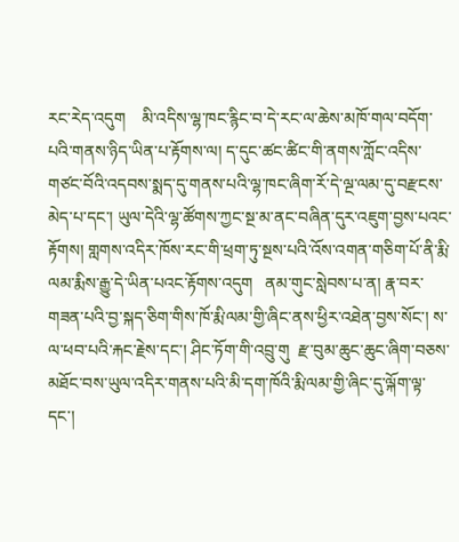རང་རེད་འདུག    མི་འདིས་ལྷ་ཁང་རྙིང་བ་དེ་རང་ལ་ཆེས་མཁོ་གལ་བདོག་པའི་གནས་ཉིད་ཡིན་པ་རྟོགས་ལ། ད་དུང་ཚང་ཚིང་གི་ནགས་ཀློང་འདིས་གཙང་བོའི་འདབས་སྨད་དུ་གནས་པའི་ལྷ་ཁང་ཞིག་རོ་དེ་ལྔ་ལམ་དུ་བརྫངས་མེད་པ་དང་། ཡུལ་དེའི་ལྷ་ཚོགས་ཀྱང་སྔ་མ་ནང་བཞིན་དུར་འཇུག་བྱས་པའང་རྟོགས། གླགས་འདིར་ཁོས་རང་གི་ཕྲག་ཏུ་སྔས་པའི་འོས་འགན་གཅིག་པོ་ནི་རྨི་ལམ་རྨིས་རྒྱུ་དེ་ཡིན་པའང་རྟོགས་འདུག   ནམ་གུང་སླེབས་པ་ན། རྣ་བར་གཟན་པའི་བྱ་སྐད་ཅིག་གིས་ཁོ་རྨི་ལམ་གྱི་ཞིང་ནས་ཕྱིར་འཐེན་བྱས་སོང་། ས་ལ་ཕབ་པའི་རྐང་རྗེས་དང་། ཤིང་ཏོག་གི་འབྲུ་གུ  རྫ་བུམ་ཆུང་ཆུང་ཞིག་བཅས་མཐོང་བས་ཡུལ་འདིར་གནས་པའི་མི་དག་ཁོའི་རྨི་ལམ་གྱི་ཞིང་དུ་ལྐོག་ལྟ་དང་།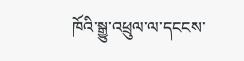ཁོའི་སྒྱུ་འཕྲུལ་ལ་དངངས་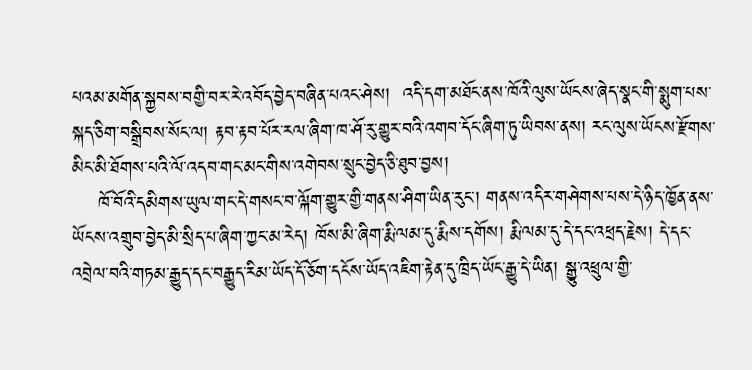པའམ་མགོན་སྐྱབས་བགྱི་བར་རེ་འབོད་བྱེད་བཞིན་པའང་ཤེས།  འདི་དག་མཐོང་ནས་ཁོའི་ལུས་ཡོངས་ཞེད་སྣང་གི་སྨུག་པས་སྐད་ཅིག་བསྒྲིབས་སོང་ལ། རྟབ་རྟབ་པོར་རལ་ཞིག་ཁ་ཤོ་རུ་གྱུར་བའི་འགབ་དོང་ཞིག་ཏུ་ཡིབས་ནས། རང་ལུས་ཡོངས་རྫོགས་མིང་མི་ཐོགས་པའི་ལོ་འདབ་གང་མང་གིས་འགེབས་སྲུང་བྱེད་ཅི་ཐུབ་བྱས།
    ཁོ་བོའི་དམིགས་ཡུལ་གང་དེ་གསང་བ་ལྐོག་གྱུར་གྱི་གནས་ཤིག་ཡིན་རུང་། གནས་འདིར་གཤེགས་པས་དེ་ཉིད་ཁྱོན་ནས་ཡོངས་འགྲུབ་བྱེད་མི་སྲིད་པ་ཞིག་ཀྱང་མ་རེད། ཁོས་མི་ཞིག་རྨི་ལམ་དུ་རྨིས་དགོས། རྨི་ལམ་དུ་དེ་དང་འཕྲད་རྗེས། དེ་དང་འབྲེལ་བའི་གཏམ་རྒྱུད་དང་བརྒྱུད་རིམ་ཡོད་དོ་ཅོག་དངོས་ཡོད་འཇིག་རྟེན་དུ་ཁྲིད་ཡོང་རྒྱུ་དེ་ཡིན། སྒྱུ་འཕྲུལ་གྱི་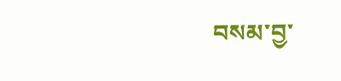བསམ་བྱ་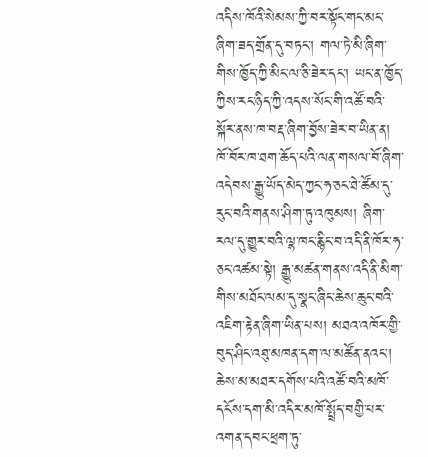འདིས་ཁོའི་སེམས་ཀྱི་བར་སྟོང་གང་མང་ཞིག་ཟད་གྲོན་དུ་བཏང་། གལ་ཏེ་མི་ཞིག་གིས་ཁྱོད་ཀྱི་མིང་ལ་ཅི་ཟེར་དང་། ཡང་ན་ཁྱོད་ཀྱིས་རང་ཉིད་ཀྱི་འདས་སོང་གི་འཚོ་བའི་སྐོར་ནས་ཁ་བརྡ་ཞིག་བྱོས་ཟེར་བ་ཡིན་ན། ཁོ་བོར་ཁ་ཐག་ཆོད་པའི་ལན་གསལ་བོ་ཞིག་འདེབས་རྒྱུ་ཡོད་མེད་ཀྱང་ཧ་ཅང་ཐེ་ཚོམ་དུ་རུང་བའི་གནས་ཤིག་ཏུ་འཁུམས། ཞིག་རལ་དུ་གྱུར་བའི་ལྷ་ཁང་རྙིང་བ་འདི་ནི་ཁོར་ཧ་ཅང་འཚམ་སྟེ། རྒྱུ་མཚན་གནས་འདི་ནི་མིག་གིས་མཐོང་ལམ་དུ་སྣང་ཞིང་ཆེས་ཆུང་བའི་འཇིག་རྟེན་ཞིག་ཡིན་པས། མཐའ་འཁོར་གྱི་བུད་ཤིང་འཐུ་མཁན་དག་ལ་མཚོན་ནའང་། ཆེས་མ་མཐར་དགོས་པའི་འཚོ་བའི་མཁོ་དངོས་དག་མི་འདིར་མཁོ་སྤྲོད་བགྱི་པར་འགན་དབང་ཕྲག་ཏུ་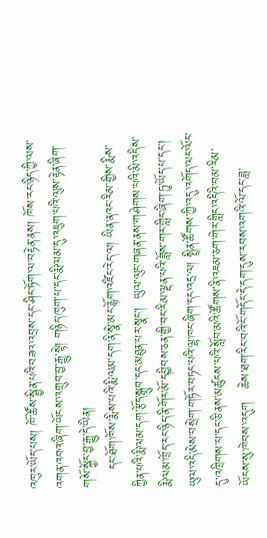འཁུར་ཡོད་པས། ཁོ་ཚོས་སྦྱིན་པའི་བཟའ་འབྲས་དང་ཤིང་ཏོག་ལ་བརྟེན་ནས། ཁོས་རང་ཉིད་ཀྱི་ལས་འགན་འབའ་ཞིག་ཡོངས་འགྲུབ་བྱ་རྒྱུ་སྟེ། གཉིད་ཁུག་པ་དང་རྨི་ལམ་དུ་འཇུག་པའི་ལུས་རྟེན་ཞིག་གསོ་སྐྱོང་བྱ་རྒྱུ་དེ་ཡིན།
    དང་ཐོག་ཁོས་རྨིས་པའི་རྨི་ལམ་དག་ནི་སྣེ་མང་རྙོག་འཛིང་རེད་ལ། ཡིན་ནའང་རིམ་གྱིས་རྨིས་ཀྱིན་པའི་རྨི་ལམ་དག་རྩོད་སྒྲུབ་དང་མཐུན་པར་སྣང་།  ཡུལ་ལུང་གཞན་ནས་གཤེགས་པའི་མི་འདིས་རྨི་ལམ་ཁྲོད་རང་ཉིད་ནི་གོར་མོ་དབྱིབས་ཅན་གྱི་བང་རིམ་ལྡན་པའི་ཟློས་གར་གླིང་ཞིག་ཏུ་ཡོད་པ་དང་། ཡུལ་འདི་མེས་བསྲེག་གཏོར་བཏང་པའི་ལྷ་ཁང་ཞིག་དང་འདྲ་ལ། སྤྲིན་ཚོགས་ཀྱི་འདུ་འགོད་ལང་ལོང་དུ་འཁྲིགས་པ་དང་ཅི་ནས་མཚུངས་པའི་སློབ་མའི་ཚོགས་ནི་འཇམ་ཅག་གེར་གླིང་འདིའི་བམ་རིམ་ཡོངས་སུ་ཁེབས་འདུག   ཆེས་ཐག་རིང་བའི་ངོ་གདོང་དེ་དག་དུས་རབས་འགའི་ལོ་དང་ཟླ་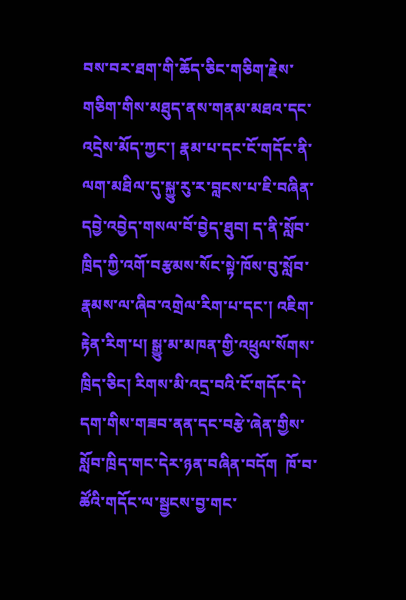བས་བར་ཐག་གི་ཆོད་ཅིང་གཅིག་རྗེས་གཅིག་གིས་མཐུད་ནས་གནམ་མཐའ་དང་འདྲེས་མོད་ཀྱང་། རྣམ་པ་དང་ངོ་གདོང་ནི་ལག་མཐིལ་དུ་སྐྱུ་རུ་ར་བླངས་པ་ཇི་བཞིན་དབྱེ་འབྱེད་གསལ་བོ་བྱེད་ཐུབ། ད་ནི་སློབ་ཁྲིད་ཀྱི་འགོ་བརྩམས་སོང་སྟེ་ཁོས་བུ་སློབ་རྣམས་ལ་ཞིབ་འགྲེལ་རིག་པ་དང་། འཇིག་རྟེན་རིག་པ། སྒྱུ་མ་མཁན་གྱི་འཕྲུལ་སོགས་ཁྲིད་ཅིང། རིགས་མི་འདྲ་བའི་ངོ་གདོང་དེ་དག་གིས་གཟབ་ནན་དང་བརྩེ་ཞེན་གྱིས་སློབ་ཁྲིད་གང་དེར་ཉན་བཞིན་བདོག  ཁོ་བ་ཚོའི་གདོང་ལ་སྦྱངས་བྱ་གང་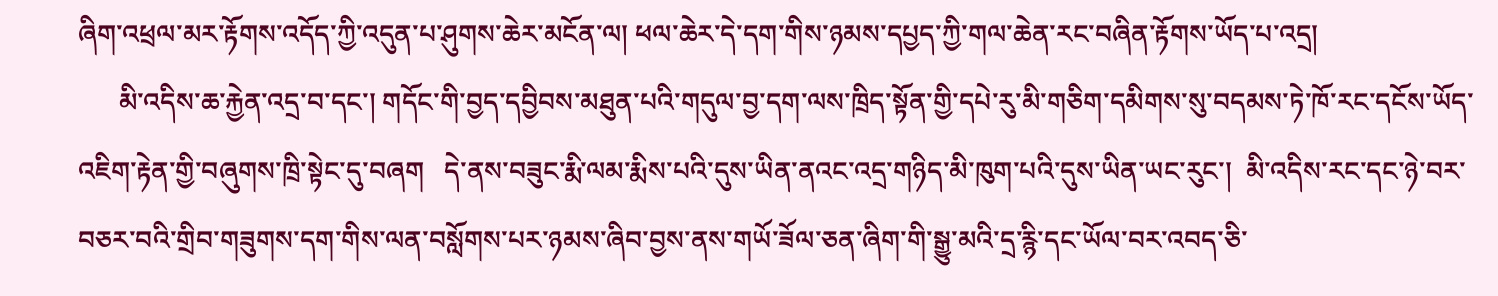ཞིག་འཕྲལ་མར་རྟོགས་འདོད་ཀྱི་འདུན་པ་ཤུགས་ཆེར་མངོན་ལ། ཕལ་ཆེར་དེ་དག་གིས་ཉམས་དཔྱད་ཀྱི་གལ་ཆེན་རང་བཞིན་རྟོགས་ཡོད་པ་འདྲ།
      མི་འདིས་ཆ་རྐྱེན་འདྲ་བ་དང་། གདོང་གི་བྱད་དབྱིབས་མཐུན་པའི་གདུལ་བྱ་དག་ལས་ཁྲིད་སྟོན་གྱི་དཔེ་རུ་མི་གཅིག་དམིགས་སུ་བདམས་ཏེ་ཁོ་རང་དངོས་ཡོད་འཇིག་རྟེན་གྱི་བཞུགས་ཁྲི་སྟེང་དུ་བཞག   དེ་ནས་བཟུང་རྨི་ལམ་རྨིས་པའི་དུས་ཡིན་ནའང་འདྲ་གཉིད་མི་ཁུག་པའི་དུས་ཡིན་ཡང་རུང་།  མི་འདིས་རང་དང་ཉེ་བར་བཅར་བའི་གྲིབ་གཟུགས་དག་གིས་ལན་བསློགས་པར་ཉམས་ཞིབ་བྱས་ནས་གཡོ་ཟོལ་ཅན་ཞིག་གི་སྒྱུ་མའི་དྲ་རྙི་དང་ཡོལ་བར་འབད་ཅི་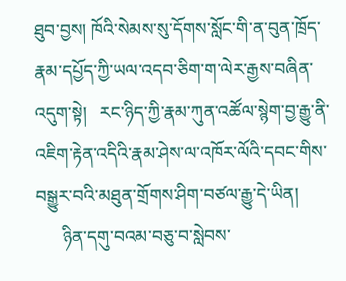ཐུབ་བྱས། ཁོའི་སེམས་སུ་དོགས་སློང་གི་ན་བུན་ཁྲོད་རྣམ་དཔྱོད་ཀྱི་ཡལ་འདབ་ཅིག་ག་ལེར་རྒྱས་བཞིན་འདུག་སྟེ།   རང་ཉིད་ཀྱི་རྣམ་ཀུན་འཚོལ་སྙེག་བྱ་རྒྱུ་ནི་འཇིག་རྟེན་འདིའི་རྣམ་ཤེས་ལ་འཁོར་ལོའི་དབང་གིས་བསྒྱུར་བའི་མཐུན་གྲོགས་ཤིག་བཙལ་རྒྱུ་དེ་ཡིན།
      ཉིན་དགུ་བའམ་བཅུ་བ་སླེབས་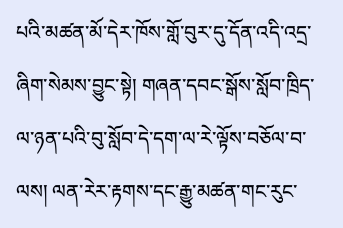པའི་མཚན་མོ་དེར་ཁོས་གློ་བུར་དུ་དོན་འདི་འདྲ་ཞིག་སེམས་བྱུང་སྟེ། གཞན་དབང་སྒོས་སློབ་ཁྲིད་ལ་ཉན་པའི་བུ་སློབ་དེ་དག་ལ་རེ་ལྟོས་བཅོལ་བ་ལས། ལན་རེར་རྟགས་དང་རྒྱུ་མཚན་གང་རུང་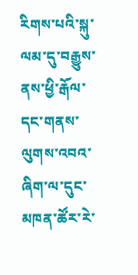རིགས་པའི་སྐུ་ལམ་དུ་བརྒྱུས་ནས་ཕྱི་རྒོལ་དང་གནས་ལུགས་འབའ་ཞིག་ལ་དུང་མཁན་ཚོར་རེ་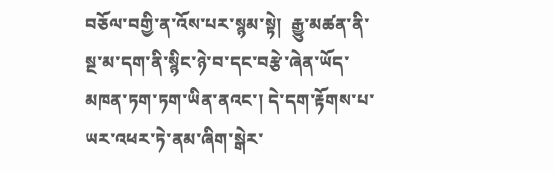བཅོལ་བགྱི་ན་འོས་པར་སྙམ་སྟེ།  རྒྱུ་མཚན་ནི་སྔ་མ་དག་ནི་སྙིང་ཉེ་བ་དང་བརྩེ་ཞེན་ཡོད་མཁན་ཏག་ཏག་ཡིན་ནའང་། དེ་དག་རྟོགས་པ་ཡར་འཕར་ཏེ་ནམ་ཞིག་སྒེར་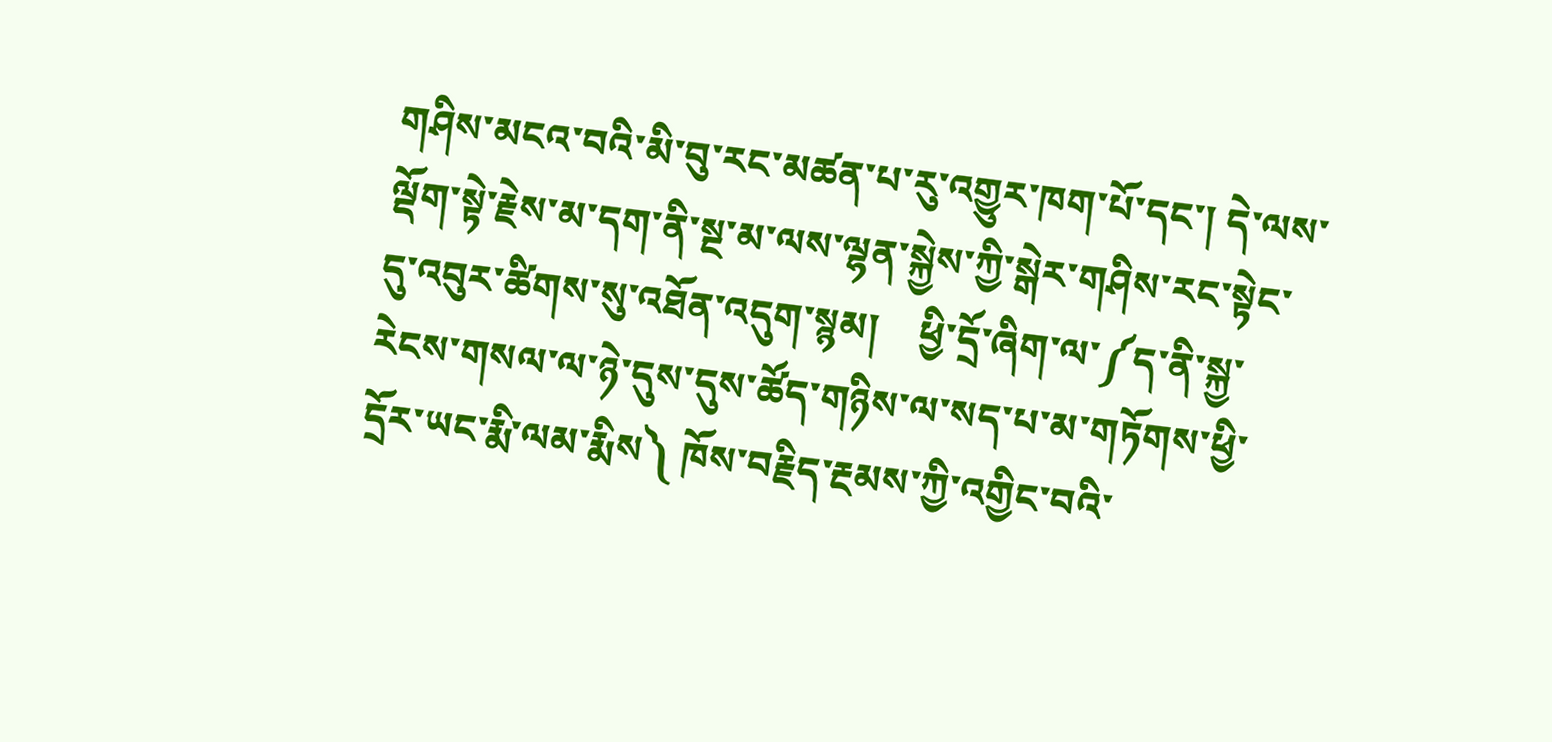གཤིས་མངའ་བའི་མི་བུ་རང་མཚན་པ་རུ་འགྱུར་ཁག་པོ་དང་། དེ་ལས་ལྡོག་སྟེ་རྗེས་མ་དག་ནི་སྔ་མ་ལས་ལྷན་སྐྱེས་ཀྱི་སྒེར་གཤིས་རང་སྟེང་དུ་འབུར་ཚིགས་སུ་འཐོན་འདུག་སྙམ།    ཕྱི་དྲོ་ཞིག་ལ་༼ད་ནི་སྐྱ་རེངས་གསལ་ལ་ཉེ་དུས་དུས་ཚོད་གཉིས་ལ་སད་པ་མ་གཏོགས་ཕྱི་དྲོར་ཡང་རྨི་ལམ་རྨིས༽ ཁོས་བརྗིད་རྔམས་ཀྱི་འགྱིང་བའི་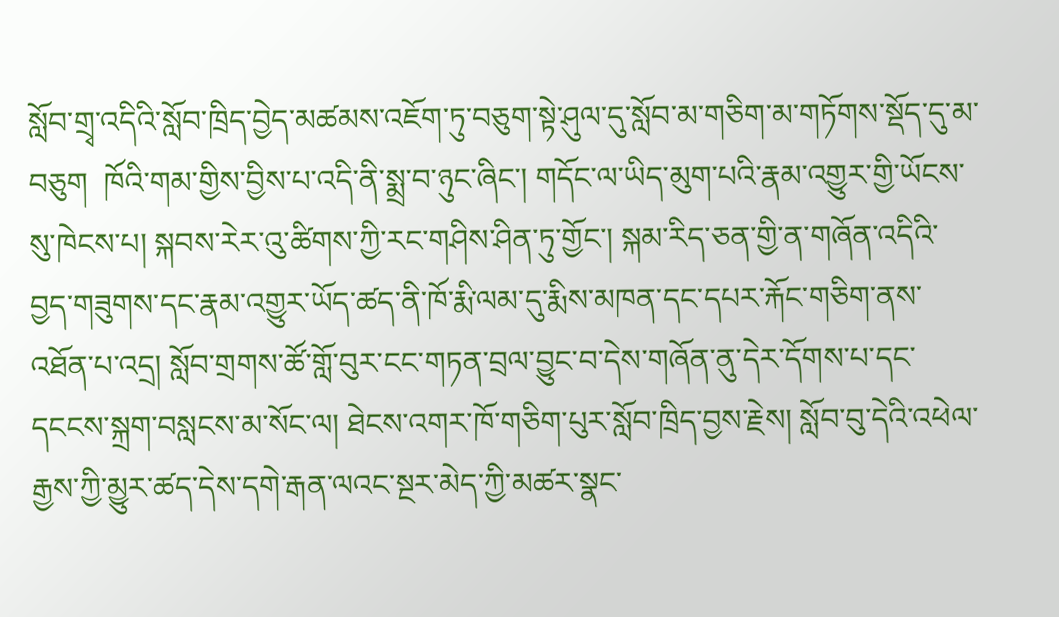སློབ་གྲྭ་འདིའི་སློབ་ཁྲིད་བྱེད་མཚམས་འཇོག་ཏུ་བཅུག་སྟེ་ཤུལ་དུ་སློབ་མ་གཅིག་མ་གཏོགས་སྡོད་དུ་མ་བཅུག  ཁོའི་གམ་གྱིས་བྱིས་པ་འདི་ནི་སྨྲ་བ་ཉུང་ཞིང་། གདོང་ལ་ཡིད་མུག་པའི་རྣམ་འགྱུར་གྱི་ཡོངས་སུ་ཁེངས་པ། སྐབས་རེར་འུ་ཚིགས་ཀྱི་རང་གཤིས་ཤིན་ཏུ་གྱོང་། སྐམ་རིད་ཅན་གྱི་ན་གཞོན་འདིའི་བྱད་གཟུགས་དང་རྣམ་འགྱུར་ཡོད་ཚད་ནི་ཁོ་རྨི་ལམ་དུ་རྨིས་མཁན་དང་དཔར་རྐོང་གཅིག་ནས་འཐོན་པ་འདྲ། སློབ་གྲགས་ཚོ་གློ་བུར་ངང་གཏན་བྲལ་བྱུང་བ་དེས་གཞོན་ནུ་དེར་དོགས་པ་དང་དངངས་སྐྲག་བསླངས་མ་སོང་ལ། ཐེངས་འགར་ཁོ་གཅིག་པུར་སློབ་ཁྲིད་བྱས་རྗེས། སློབ་བུ་དེའི་འཕེལ་རྒྱས་ཀྱི་མྱུར་ཚད་དེས་དགེ་རྒན་ལའང་སྔར་མེད་ཀྱི་མཚར་སྣང་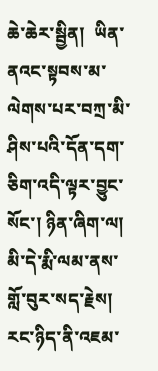ཆེ་ཆེར་སྦྱིན།  ཡིན་ནའང་སྟབས་མ་ལེགས་པར་བཀྲ་མི་ཤིས་པའི་དོན་དག་ཅིག་འདི་ལྟར་བྱུང་སོང་། ཉིན་ཞིག་ལ།   མི་དེ་རྨི་ལམ་ནས་གློ་བུར་སད་རྗེས། རང་ཉིད་ནི་འཇམ་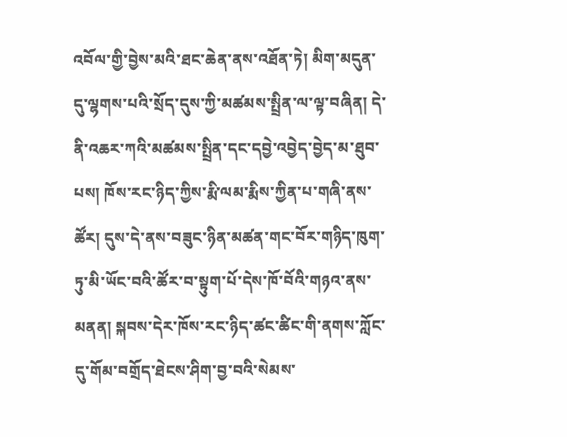འབོལ་གྱི་བྱེས་མའི་ཐང་ཆེན་ནས་འཐོན་ཏེ། མིག་མདུན་དུ་ལྷགས་པའི་སྲོད་དུས་ཀྱི་མཚམས་སྤྲིན་ལ་ལྟ་བཞིན། དེ་ནི་འཆར་ཀའི་མཚམས་སྤྲིན་དང་དབྱེ་འབྱེད་བྱེད་མ་ཐུབ་པས། ཁོས་རང་ཉིད་ཀྱིས་རྨི་ལམ་རྨིས་ཀྱིན་པ་གཞི་ནས་ཚོར། དུས་དེ་ནས་བཟུང་ཉིན་མཚན་གང་བོར་གཉིད་ཁུག་ཏུ་མི་ཡོང་བའི་ཚོར་བ་སྟུག་པོ་དེས་ཁོ་བོའི་གཉའ་ནས་མནན། སྐབས་དེར་ཁོས་རང་ཉིད་ཚང་ཚིང་གི་ནགས་ཀློང་དུ་གོམ་བགྲོད་ཐེངས་ཤིག་བྱ་བའི་སེམས་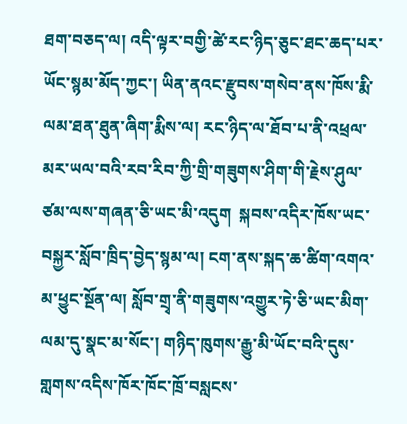ཐག་བཅད་ལ། འདི་ལྟར་བགྱི་ཚེ་རང་ཉིད་ཅུང་ཐང་ཆད་པར་ཡོང་སྙམ་མོད་ཀྱང་། ཡིན་ནའང་རྫུབས་གསེབ་ནས་ཁོས་རྨི་ལམ་ཐན་ཐུན་ཞིག་རྨིས་ལ། རང་ཉིད་ལ་ཐོབ་པ་ནི་འཕྲལ་མར་ཡལ་བའི་རབ་རིབ་ཀྱི་གྲི་གཟུགས་ཤིག་གི་རྗེས་ཤུལ་ཙམ་ལས་གཞན་ཅི་ཡང་མི་འདུག  སྐབས་འདིར་ཁོས་ཡང་བསྐྱར་སློབ་ཁྲིད་བྱེད་སྙམ་ལ། ངག་ནས་སྐད་ཆ་ཚིག་འགའ་མ་ཕྱུང་སྔོན་ལ། སློབ་གྲྭ་ནི་གཟུགས་འགྱུར་ཏེ་ཅི་ཡང་མིག་ལམ་དུ་སྣང་མ་སོང་། གཉིད་ཁུགས་རྒྱུ་མི་ཡོང་བའི་དུས་གླགས་འདིས་ཁོར་ཁོང་ཁྲོ་བསླངས་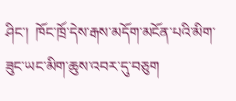ཤིང་།  ཁོང་ཁྲོ་དེས་རྒས་མདོག་མངོན་པའི་མིག་ཟུང་ཡང་མིག་ཆུས་འབར་དུ་བཅུག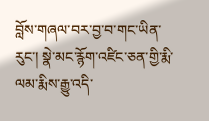བློས་གཞལ་བར་བྱ་བ་གང་ཡིན་རུང་། སྣེ་མང་རྙོག་འཛིང་ཅན་གྱི་རྨི་ལམ་རྨིས་རྒྱུ་འདི་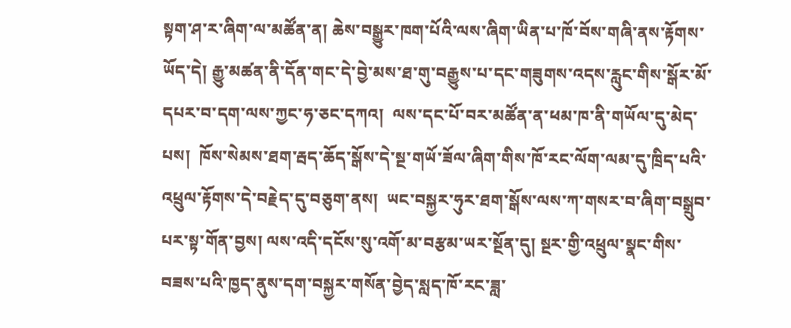སྟག་ཤ་ར་ཞིག་ལ་མཚོན་ན། ཆེས་བསྒྱུར་ཁག་པོའི་ལས་ཞིག་ཡིན་པ་ཁོ་བོས་གཞི་ནས་རྟོགས་ཡོད་དེ། རྒྱུ་མཚན་ནི་དོན་གང་དེ་བྱེ་མས་ཐ་གུ་བརྒྱུས་པ་དང་གཟུགས་འདས་རླུང་གིས་སྒོར་མོ་དཔར་བ་དག་ལས་ཀྱང་ཧ་ཅང་དཀའ།  ལས་དང་པོ་བར་མཚོན་ན་ཕམ་ཁ་ནི་གཡོལ་དུ་མེད་པས།  ཁོས་སེམས་ཐག་རྦད་ཆོད་སྒོས་དེ་སྔ་གཡོ་ཟོལ་ཞིག་གིས་ཁོ་རང་ལོག་ལམ་དུ་ཁྲིད་པའི་འཕྲུལ་རྟོགས་དེ་བརྗེད་དུ་བཅུག་ནས།  ཡང་བསྐྱར་ཧུར་ཐག་སྒོས་ལས་ཀ་གསར་བ་ཞིག་བསྒྲུབ་པར་སྟ་གོན་བྱས། ལས་འདི་དངོས་སུ་འགོ་མ་བརྩམ་ཡར་སྔོན་དུ། སྔར་གྱི་འཕྲུལ་སྣང་གིས་བཟས་པའི་ཁྱད་ནུས་དག་བསྐྱར་གསོན་བྱེད་སླད་ཁོ་རང་ཟླ་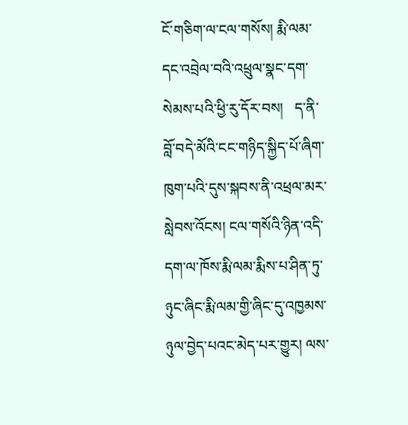ངོ་གཅིག་ལ་ངལ་གསོས། རྨི་ལམ་དང་འབྲེལ་བའི་འཕྲུལ་སྣང་དག་སེམས་པའི་ཕྱི་རུ་དོར་བས།   ད་ནི་བློ་བདེ་མོའི་ངང་གཉིད་སྐྱིད་པོ་ཞིག་ཁུག་པའི་དུས་སྐབས་ནི་འཕྲལ་མར་སླེབས་འོངས། ངལ་གསོའི་ཉིན་འདི་དག་ལ་ཁོས་རྨི་ལམ་རྨིས་པ་ཤིན་ཏུ་ཉུང་ཞིང་རྨི་ལམ་གྱི་ཞིང་དུ་འཁྱམས་ཉུལ་བྱེད་པའང་མེད་པར་གྱུར། ལས་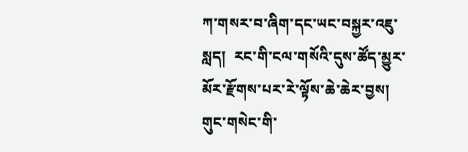ཀ་གསར་བ་ཞིག་དང་ཡང་བསྐྱར་འཇུ་སླད།  རང་གི་ངལ་གསོའི་དུས་ཚོད་མྱུར་མོར་རྫོགས་པར་རེ་ལྟོས་ཆེ་ཆེར་བྱས། གུང་གསེང་གི་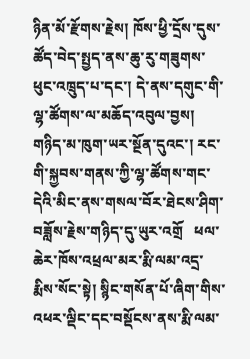ཉིན་མོ་རྫོགས་རྗེས། ཁོས་ཕྱི་དྲོས་དུས་ཚོད་བེད་སྤྱད་ནས་ཆུ་རུ་གཟུགས་ཕུང་འཁྲུད་པ་དང་། དེ་ནས་དགུང་གི་ལྷ་ཚོགས་ལ་མཆོད་འབུལ་བྱས། གཉིད་མ་ཁུག་ཡར་སྔོན་དུའང་། རང་གི་སྐྱབས་གནས་ཀྱི་ལྷ་ཚོགས་གང་དེའི་མིང་ནས་གསལ་བོར་ཐེངས་ཤིག་བཟློས་རྗེས་གཉིད་དུ་ཡུར་འགྲོ   ཕལ་ཆེར་ཁོས་འཕྲལ་མར་རྨི་ལམ་འདྲ་རྨིས་སོང་སྟེ། སྙིང་གསོན་པོ་ཞིག་གིས་འཕར་ལྡིང་དང་བསྡོངས་ནས་རྨི་ལམ་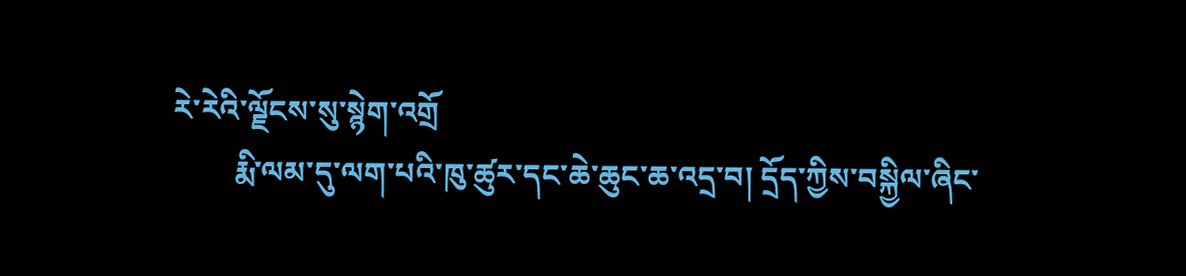རེ་རེའི་ལྗོངས་སུ་སྙེག་འགྲོ
        རྨི་ལམ་དུ་ལག་པའི་ཁུ་ཚུར་དང་ཆེ་ཆུང་ཆ་འདྲ་བ། དྲོད་ཀྱིས་བསྐྱིལ་ཞིང་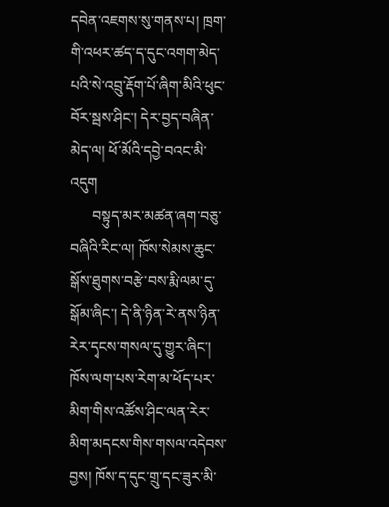དབེན་འཇགས་སུ་གནས་པ། ཁྲག་གི་འཕར་ཚད་ད་དུང་འགག་མེད་པའི་སེ་འབྲུ་རྡོག་པོ་ཞིག་མིའི་ཕུང་བོར་སྦས་ཤིང་། དེར་བྱད་བཞིན་མེད་ལ། ཕོ་མོའི་དབྱེ་བའང་མི་འདུག
      བསྟུད་མར་མཚན་ཞག་བཅུ་བཞིའི་རིང་ལ། ཁོས་སེམས་ཆུང་སྒོས་ཐུགས་བརྩེ་བས་རྨི་ལམ་དུ་སྒོམ་ཞིང་། དེ་ནི་ཉིན་རེ་ནས་ཉིན་རེར་དྭངས་གསལ་དུ་གྱུར་ཞིང་། ཁོས་ལག་པས་རེག་མ་ཕོད་པར་མིག་གིས་འཚོས་ཤིང་ལན་རེར་མིག་མདངས་གིས་གསལ་འདེབས་བྱས། ཁོས་ད་དུང་གྲུ་དང་ཟུར་མི་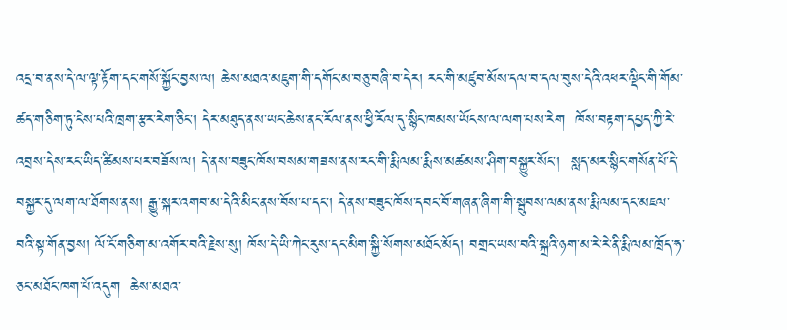འདྲ་བ་ནས་དེ་ལ་ལྟ་རྟོག་དང་གསོ་སྐྱོང་བྱས་ལ། ཆེས་མཐའ་མཇུག་གི་དགོང་མ་བཅུ་བཞི་བ་དེར། རང་གི་མཛུབ་མོས་དལ་བ་དལ་བུས་དེའི་འཕར་ལྡིང་གི་གོམ་ཚད་གཅིག་ཏུ་ངེས་པའི་ཁྲག་རྩར་རེག་ཅིང་། དེར་མཐུད་ནས་ཡང་ཆེས་ནང་རོལ་ནས་ཕྱི་རོལ་དུ་སྙིང་ཁམས་ཡོངས་ལ་ལག་པས་རེག  ཁོས་བརྟག་དཔྱད་ཀྱི་རེ་འབྲས་དེས་རང་ཡིད་ཚིམས་པར་བཟོས་ལ། དེ་ནས་བཟུང་ཁོས་བསམ་གཟས་ནས་རང་གི་རྨི་ལམ་རྨིས་མཚམས་ཤིག་བསྐྱུར་སོང་།  སླད་མར་སྙིང་གསོན་པོ་དེ་བསྐྱར་དུ་ལག་ལ་ཐོགས་ནས། རྒྱུ་སྐར་འགབ་མ་དེའི་མིང་ནས་བོས་པ་དང་། དེ་ནས་བཟུང་ཁོས་དབང་བོ་གཞན་ཞིག་གི་སྦུབས་ལམ་ནས་རྨི་ལམ་དང་མཇལ་བའི་སྟ་གོན་བྱས། ལོ་ངོ་གཅིག་མ་འགོར་བའི་རྗེས་སུ། ཁོས་དེ་ཡི་ཀེང་རུས་དང་མིག་སྐྱི་སོགས་མཐོང་མོད། བགྲང་ཡས་བའི་སྐྲའི་ཉག་མ་རེ་རེ་ནི་རྨི་ལམ་ཁྲོད་ཧ་ཅང་མཐོང་ཁག་པོ་འདུག  ཆེས་མཐའ་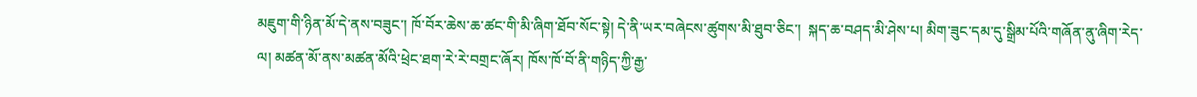མཇུག་གི་ཉིན་མོ་དེ་ནས་བཟུང་། ཁོ་བོར་ཆེས་ཆ་ཚང་གི་མི་ཞིག་ཐོབ་སོང་སྟེ། དེ་ནི་ཡར་བཞེངས་ཚུགས་མི་ཐུབ་ཅིང་།  སྐད་ཆ་བཤད་མི་ཤེས་པ། མིག་ཟུང་དམ་དུ་སྒྲིམ་པོའི་གཞོན་ནུ་ཞིག་རེད་ལ། མཚན་མོ་ནས་མཚན་མོའི་ཕྲེང་ཐག་རེ་རེ་བགྲང་ཞོར། ཁོས་ཁོ་བོ་ནི་གཉིད་ཀྱི་རྒྱ་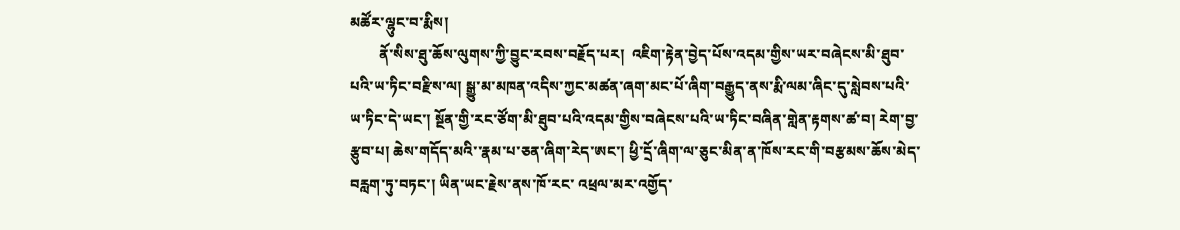མཚོར་ལྷུང་བ་རྨིས།
        ནོ་སིས་ཐུ་ཆོས་ལུགས་ཀྱི་བྱུང་རབས་བརྗོད་པར།  འཇིག་རྟེན་བྱེད་པོས་འདམ་གྱིས་ཡར་བཞེངས་མི་ཐུབ་པའི་ཡ་ཏིང་བརྫིས་ལ། སྒྱུ་མ་མཁན་འདིས་ཀྱང་མཚན་ཞག་མང་པོ་ཞིག་བརྒྱུད་ནས་རྨི་ལམ་ཞིང་དུ་སླེབས་པའི་ཡ་ཏིང་དེ་ཡང་། སྔོན་གྱི་རང་ཙོག་མི་ཐུབ་པའི་འདམ་གྱིས་བཞེངས་པའི་ཡ་ཏིང་བཞིན་གླེན་རྟགས་ཚ་བ། རེག་བྱ་རྩུབ་པ། ཆེས་གདོད་མའི་་རྣམ་པ་ཅན་ཞིག་རེད་ཨང་། ཕྱི་དྲོ་ཞིག་ལ་ཅུང་མིན་ན་ཁོས་རང་གི་བརྩམས་ཆོས་མེད་བརླག་ཏུ་བཏང་། ཡིན་ཡང་རྗེས་ནས་ཁོ་རང་ འཕྲལ་མར་འགྱོད་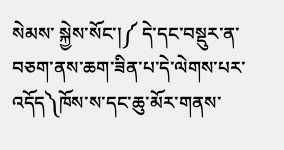སེམས་ སྐྱེས་སོང་།༼ དེ་དང་བསྡུར་ན་བཅག་ནས་ཆག་ཟིན་པ་དེ་ལེགས་པར་འདོད༽ཁོས་ས་དང་ཆུ་མོར་གནས་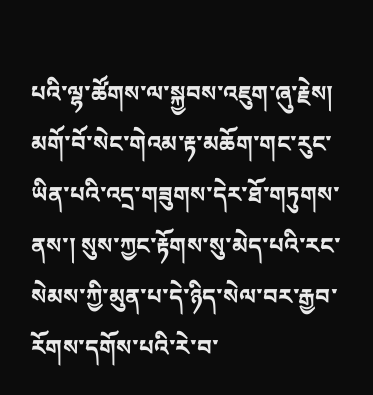པའི་ལྷ་ཚོགས་ལ་སྐྱབས་འཇུག་ཞུ་རྗེས། མགོ་བོ་སེང་གེའམ་རྟ་མཆོག་གང་རུང་ཡིན་པའི་འདྲ་གཟུགས་དེར་ཐོ་གཏུགས་ནས་། སུས་ཀྱང་རྟོགས་སུ་མེད་པའི་རང་སེམས་ཀྱི་མུན་པ་དེ་ཉིད་སེལ་བར་རྒྱབ་རོགས་དགོས་པའི་རེ་བ་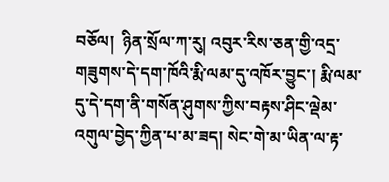བཅོལ།  ཉིན་སྲོལ་ཀ་རུ། འབུར་རིས་ཅན་གྱི་འདྲ་གཟུགས་དེ་དག་ཁོའི་རྨི་ལམ་དུ་འཁོར་བྱུང་། རྨི་ལམ་དུ་དེ་དག་ནི་གསོན་ཤུགས་ཀྱིས་བརྟས་ཤིང་ལྡེམ་འགུལ་བྱེད་ཀྱིན་པ་མ་ཟད། སེང་གེ་མ་ཡིན་ལ་རྟ་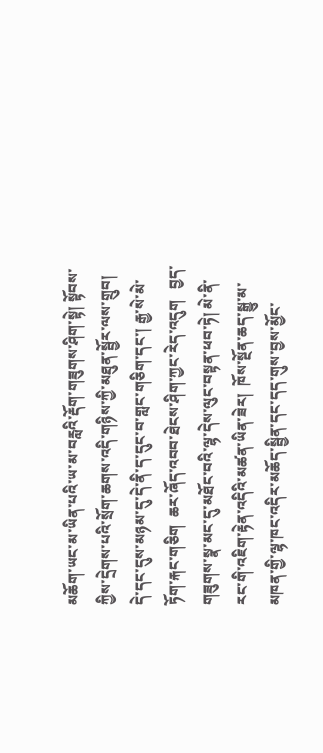མཆོག་ཡང་མ་ཡིན་པའི་ཡ་མ་བརླའི་རྡོག་གཟུགས་ཤིག་སྟེ། སྟོབས་ཀྱིས་དྲེགས་པའི་སྲོག་ཆགས་འདི་གཉིས་ཀྱི་མཐུན་སྦྱོར་ལས་གྲུབ། དེ་དང་དུས་མཉམ་དུ་དེ་ནི་ད་དུང་བ་གླང་གཅིག་དང་། རྒྱ་སེ་མེ་ཏོག་རྐང་གཅིག  ཆར་ཞོད་འབབ་ཐེངས་ཤིག་ཀྱང་རེད་འདུག   བྱད་གཟུགས་སྣ་མང་དུ་མཐོང་བའི་ལྷ་དེས་ལུང་བསྟན་ཕབ་ཏེ། མེ་ནི་རང་གི་འཇིག་རྟེན་འདིའི་མཚན་ཡིན་ཟེར།  ཁོས་སྔོན་ཆད་སྒྱུ་མ་མཁན་གྱི་ལྷ་ཁང་འདིར་མཆོད་སྦྱིན་དང་དད་གུས་བྱས་མྱོང་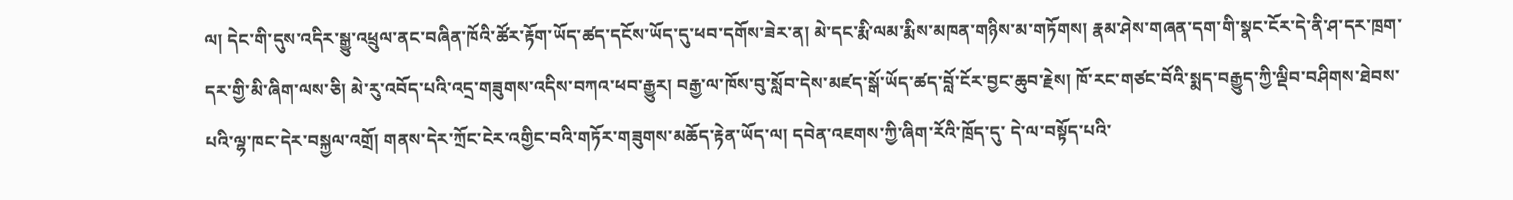ལ། དེང་གི་དུས་འདིར་སྒྱུ་འཕྲུལ་ནང་བཞིན་ཁོའི་ཚོར་རྟོག་ཡོད་ཚད་དངོས་ཡོད་དུ་ཕབ་དགོས་ཟེར་ན། མེ་དང་རྨི་ལམ་རྨིས་མཁན་གཉིས་མ་གཏོགས། རྣམ་ཤེས་གཞན་དག་གི་སྣང་ངོར་དེ་ནི་ཤ་དར་ཁྲག་དར་གྱི་མི་ཞིག་ལས་ཅི། མེ་རུ་འབོད་པའི་འདྲ་གཟུགས་འདིས་བཀའ་ཕབ་རྒྱུར། བརྒྱ་ལ་ཁོས་བུ་སློབ་དེས་མཛད་སྒོ་ཡོད་ཚད་བློ་ངོར་བྱང་ཆུབ་རྗེས། ཁོ་རང་གཙང་བོའི་སྨད་བརྒྱུད་ཀྱི་ལྡིབ་བཤིགས་ཐེབས་པའི་ལྷ་ཁང་དེར་བསྐྱལ་འགྲོ། གནས་དེར་ཀྲོང་ངེར་འགྱིང་བའི་གཏོར་གཟུགས་མཆོད་རྟེན་ཡོད་ལ། དབེན་འཇགས་ཀྱི་ཞིག་རོའི་ཁྲོད་དུ་ དེ་ལ་བསྟོད་པའི་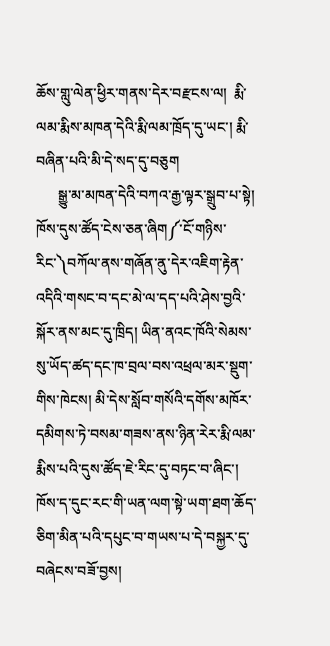ཆོས་གླུ་ལེན་ཕྱིར་གནས་དེར་བརྫངས་ལ།  རྨི་ལམ་རྨིས་མཁན་དེའི་རྨི་ལམ་ཁྲོད་དུ་ཡང་། རྨི་བཞིན་པའི་མི་དེ་སད་དུ་བཅུག
      སྒྱུ་མ་མཁན་དེའི་བཀའ་རྒྱ་ལྟར་སྒྲུབ་པ་སྟེ། ཁོས་དུས་ཚོད་ངེས་ཅན་ཞིག༼་ངོ་གཉིས་རིང་༽བཀོལ་ནས་གཞོན་ནུ་དེར་འཇིག་རྟེན་འདིའི་གསང་བ་དང་མེ་ལ་དད་པའི་ཤེས་བྱའི་སྐོར་ནས་མང་དུ་ཁྲིད། ཡིན་ནའང་ཁོའི་སེམས་སུ་ཡོད་ཚད་དང་ཁ་བྲལ་བས་འཕྲལ་མར་སྡུག་གིས་ཁེངས། མི་དེས་སློབ་གསོའི་དགོས་མཁོར་དམིགས་ཏེ་བསམ་གཟས་ནས་ཉིན་རེར་རྨི་ལམ་རྨིས་པའི་དུས་ཚོད་ཇེ་རིང་དུ་བཏང་བ་ཞིང་། ཁོས་ད་དུང་རང་གི་ཡན་ལག་སྟེ་ཡག་ཐག་ཆོད་ཅིག་མིན་པའི་དཔུང་བ་གཡས་པ་དེ་བསྐྱར་དུ་བཞེངས་བཟོ་བྱས།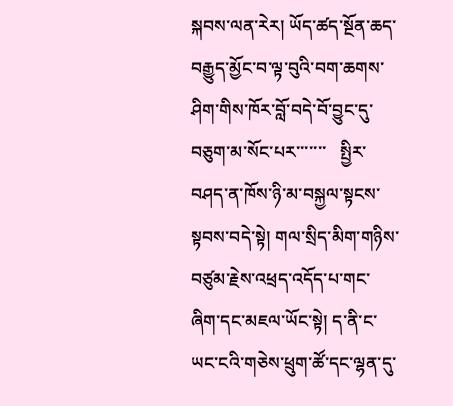སྐབས་ལན་རེར། ཡོད་ཚད་སྔོན་ཆད་བརྒྱུད་མྱོང་བ་ལྟ་བུའི་བག་ཆགས་ཤིག་གིས་ཁོར་བློ་བདེ་བོ་བྱུང་དུ་བཅུག་མ་སོང་པར་་་་་་་   སྤྱིར་བཤད་ན་ཁོས་ཉི་མ་བསྐྱལ་སྟངས་སྟབས་བདེ་སྟེ། གལ་སྲིད་མིག་གཉིས་བཙུམ་རྗེས་འཕྲད་འདོད་པ་གང་ཞིག་དང་མཇལ་ཡོང་སྟེ། ད་ནི་ང་ཡང་ངའི་གཅེས་ཕྲུག་ཚོ་དང་ལྷན་དུ་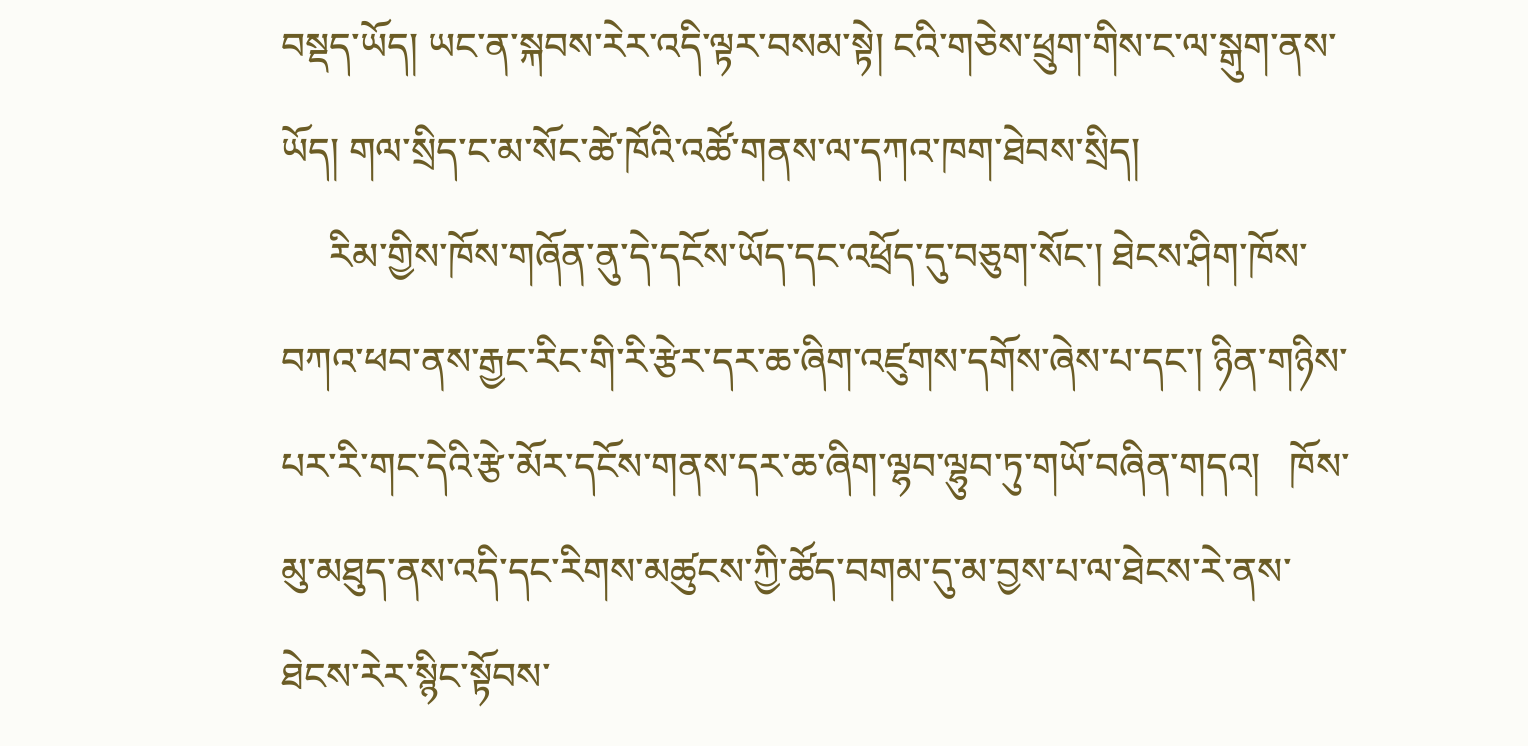བསྡད་ཡོད། ཡང་ན་སྐབས་རེར་འདི་ལྟར་བསམ་སྟེ། ངའི་གཅེས་ཕྲུག་གིས་ང་ལ་སྒུག་ནས་ཡོད། གལ་སྲིད་ང་མ་སོང་ཚེ་ཁོའི་འཚོ་གནས་ལ་དཀའ་ཁག་ཐེབས་སྲིད།
     རིམ་གྱིས་ཁོས་གཞོན་ནུ་དེ་དངོས་ཡོད་དང་འཕྲོད་དུ་བཅུག་སོང་། ཐེངས་ཤིག་ཁོས་བཀའ་ཕབ་ནས་རྒྱང་རིང་གི་རི་རྩེར་དར་ཆ་ཞིག་འཛུགས་དགོས་ཞེས་པ་དང་། ཉིན་གཉིས་པར་རི་གང་དེའི་རྩེ་མོར་དངོས་གནས་དར་ཆ་ཞིག་ལྷབ་ལྷུབ་ཏུ་གཡོ་བཞིན་གདའ།   ཁོས་མུ་མཐུད་ནས་འདི་དང་རིགས་མཚུངས་ཀྱི་ཚོད་བགམ་དུ་མ་བྱས་པ་ལ་ཐེངས་རེ་ནས་ཐེངས་རེར་སྙིང་སྟོབས་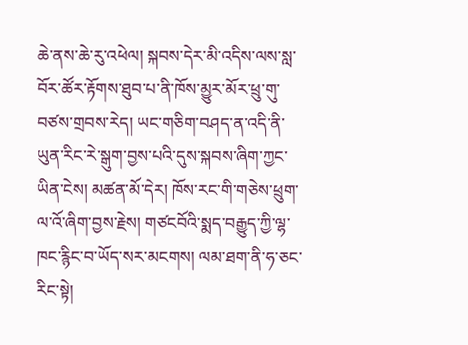ཆེ་ནས་ཆེ་རུ་འཕེལ། སྐབས་དེར་མི་འདིས་ལས་སླ་བོར་ཚོར་རྟོགས་ཐུབ་པ་ནི་ཁོས་མྱུར་མོར་ཕྲུ་གུ་བཙས་གྲབས་རེད། ཡང་གཅིག་བཤད་ན་འདི་ནི་ཡུན་རིང་རེ་སྒུག་བྱས་པའི་དུས་སྐབས་ཞིག་ཀྱང་ཡིན་ངེས། མཚན་མོ་དེར། ཁོས་རང་གི་གཅེས་ཕྲུག་ལ་འོ་ཞིག་བྱས་རྗེས། གཙངབོའི་སྨད་བརྒྱུད་ཀྱི་ལྷ་ཁང་རྙིང་བ་ཡོད་སར་མངགས། ལམ་ཐག་ནི་ཧ་ཅང་རིང་སྟེ།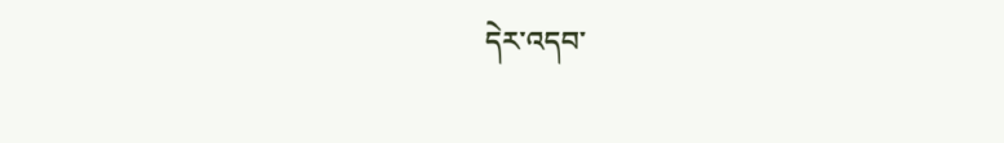དེར་འདབ་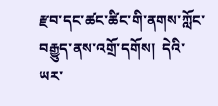རྫབ་དང་ཚང་ཚིང་གི་ནགས་ཀློང་བརྒྱུད་ནས་འགྲོ་དགོས།  དེའི་ཡར་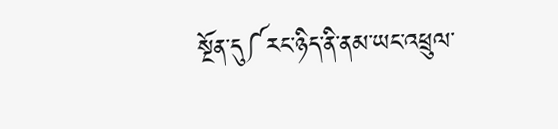སྔོན་དུ༼རང་ཉིད་ནི་ནམ་ཡང་འཕྲུལ་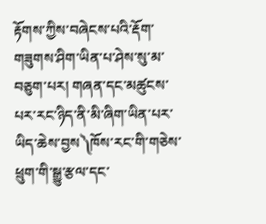རྟོགས་ཀྱིས་བཞེངས་པའི་རྡོག་གཟུགས་ཤིག་ཡིན་པ་ཤེས་སུ་མ་བཅུག་པར། གཞན་དང་མཚུངས་པར་རང་ཉིད་ནི་མི་ཞིག་ཡིན་པར་ཡིད་ཆེས་བྱས༽ཁོས་རང་གི་གཅེས་ཕྲུག་གི་སྒྱུ་རྩལ་དང་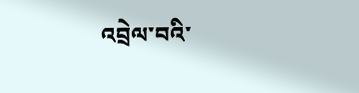འབྲེལ་བའི་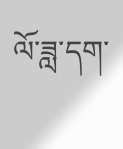ལོ་ཟླ་དག་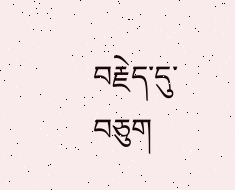བརྗེད་དུ་བཅུག